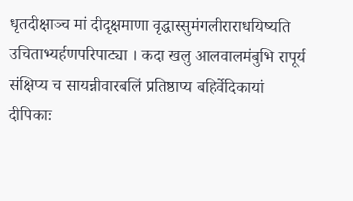धृतदीक्षाञ्च मां दीदृक्षमाणा वृद्धास्सुमंगलीराराधयिष्यति उचिताभ्यर्हणपरिपाट्या । कदा खलु आलवालमंबुभि रापूर्य संक्षिप्य च सायन्नीवारबलिं प्रतिष्ठाप्य बहिर्वेदिकायां दीपिकाः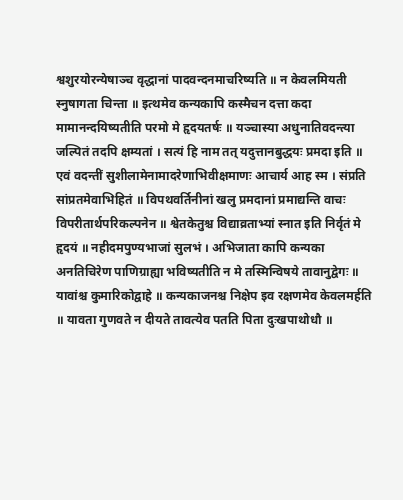श्वशुरयोरन्येषाञ्च वृद्धानां पादवन्दनमाचरिष्यति ॥ न केवलमियती स्नुषागता चिन्ता ॥ इत्थमेव कन्यकापि कस्मैचन दत्ता कदा मामानन्दयिष्यतीति परमो मे हृदयतर्षः ॥ यञ्चास्या अधुनातिवदन्त्या जल्पितं तदपि क्षम्यतां । सत्यं हि नाम तत् यदुत्तानबुद्धयः प्रमदा इति ॥
एवं वदन्तीं सुशीलामेनामादरेणाभिवीक्षमाणः आचार्य आह स्म । संप्रति सांप्रतमेवाभिहितं ॥ विपथवर्तिनीनां खलु प्रमदानां प्रमाद्यन्ति वाचः विपरीतार्थपरिकल्पनेन ॥ श्वेतकेतुश्च विद्याव्रताभ्यां स्नात इति निर्वृतं मे हृदयं ॥ नहीदमपुण्यभाजां सुलभं । अभिजाता कापि कन्यका अनतिचिरेण पाणिग्राह्या भविष्यतीति न मे तस्मिन्विषये तावानुद्वेगः ॥ यावांश्च कुमारिकोद्वाहे ॥ कन्यकाजनश्च निक्षेप इव रक्षणमेव केवलमर्हति ॥ यावता गुणवते न दीयते तावत्येव पतति पिता दुःखपाथोधौ ॥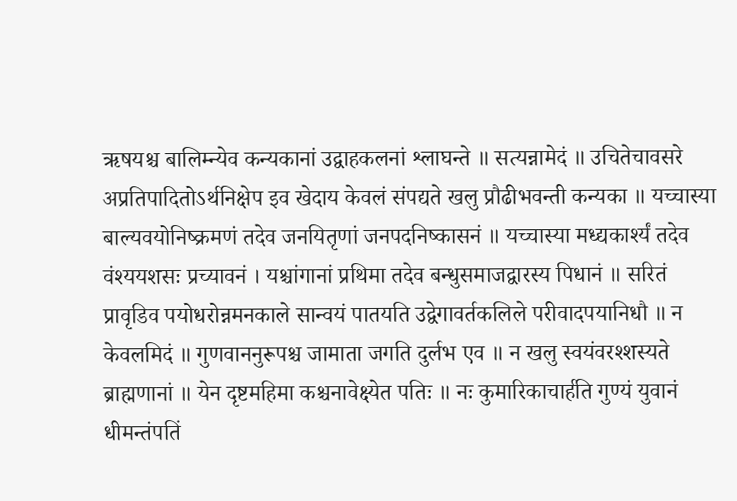ऋषयश्च बालिम्न्येव कन्यकानां उद्वाहकलनां श्लाघन्ते ॥ सत्यन्नामेदं ॥ उचितेचावसरे अप्रतिपादितोऽर्थनिक्षेप इव खेदाय केवलं संपद्यते खलु प्रौढीभवन्ती कन्यका ॥ यच्चास्या बाल्यवयोनिष्क्रमणं तदेव जनयितृणां जनपदनिष्कासनं ॥ यच्चास्या मध्द्यकार्श्यं तदेव वंश्ययशसः प्रच्यावनं । यश्चांगानां प्रथिमा तदेव बन्धुसमाजद्वारस्य पिधानं ॥ सरितं प्रावृडिव पयोधरोन्नमनकाले सान्वयं पातयति उद्वेगावर्तकलिले परीवादपयानिधौ ॥ न केवलमिदं ॥ गुणवाननुरूपश्च जामाता जगति दुर्लभ एव ॥ न खलु स्वयंवरश्शस्यते ब्राह्मणानां ॥ येन दृष्टमहिमा कश्चनावेक्ष्येत पतिः ॥ नः कुमारिकाचार्हति गुण्यं युवानं धीमन्तंपतिं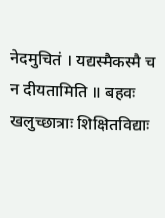नेदमुचितं । यद्यस्मैकस्मै च
न दीयतामिति ॥ बहवः खलुच्छात्राः शिक्षितविद्याः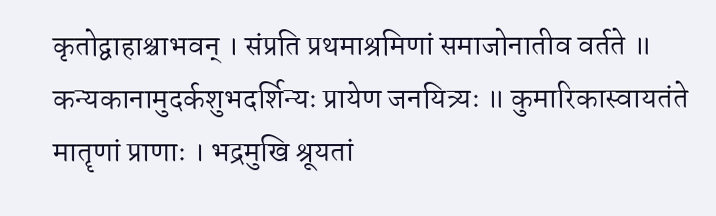कृतोद्वाहाश्चाभवन् । संप्रति प्रथमाश्रमिणां समाजोनातीव वर्तते ॥ कन्यकानामुदर्कशुभदर्शिन्यः प्रायेण जनयित्र्यः ॥ कुमारिकास्वायतंते मातॄणां प्राणाः । भद्रमुखि श्रूयतां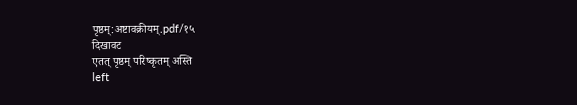पृष्ठम्:अष्टावक्रीयम्.pdf/१५
दिखावट
एतत् पृष्ठम् परिष्कृतम् अस्ति
left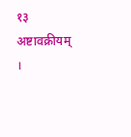१३
अष्टावक्रीयम् ।